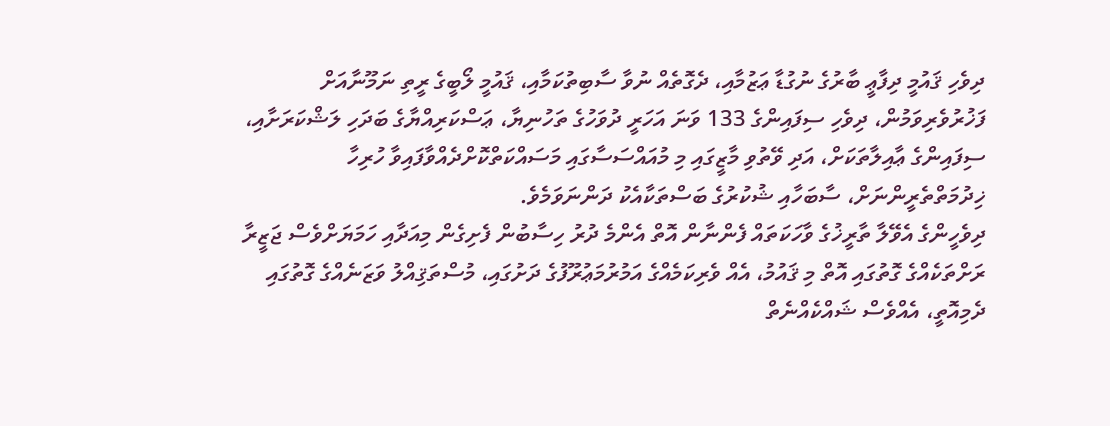ދިވެހި ޤައުމީ ދިފާޢީ ބާރުގެ ނުގުޑާ ޢަޒުމާއި، ދެގޮތެއް ނުވާ ސާބިތުކަމާއި، ޤައުމީ ލޯބީގެ ރީތި ނަމޫނާއަށް ފަޚުރުވެރިވަމުން، ދިވެހި ސިފައިންގެ 133 ވަނަ އަހަރީ ދުވަހުގެ ތަހުނިޔާ، ޢަސްކަރިއްޔާގެ ބަދަހި ލަޝްކަރަށާއި، ސިފައިންގެ ޢާއިލާތަކަށް، އަދި ވޭތުވި މާޒީގައި މި މުއައްސަސާގައި މަސައްކަތްކޮށްދެއްވާފައިވާ ހުރިހާ ޚިދުމަތްތެރީންނަށް، ސާބަހާއި ޝުކުރުގެ ބަސްތަކާއެކު ދަންނަވަމެވެ.
ދިވެހީންގެ އެވޭލާ ތާރީޚުގެ ވާހަކަތައް ފެންނާން އޮތް އެންމެ ދުރު ހިސާބުން ފެށިގެން މިއަދާއި ހަމަޔަށްވެސް ޖަޒީރާ ރަށްތަކެއްގެ ގޮތުގައި އޮތް މި ޤައުމު، އެއް ވެރިކަމެއްގެ އަމުރުމަޢުރޫފުގެ ދަށުގައި، މުސްތަޤިއްލު ވަޒަނެއްގެ ގޮތުގައި ދެމިއޮތީ، އެއްވެސް ޝައްކެއްނެތް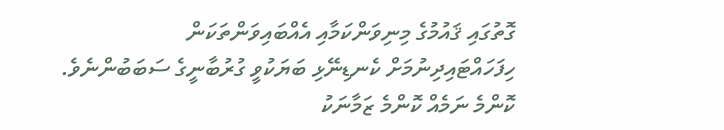ގޮތުގައި ޤައުމުގެ މިނިވަންކަމާއި އެއްބައިވަންތަކަން ހިފަހައްޓައިދިނުމަށް ކެނޑިނޭޅި ބަޔަކުވީ ގުރުބާނީގެ ސަބަބުންނެވެ. ކޮންމެ ނަމެއް ކޮންމެ ޒަމާނަކު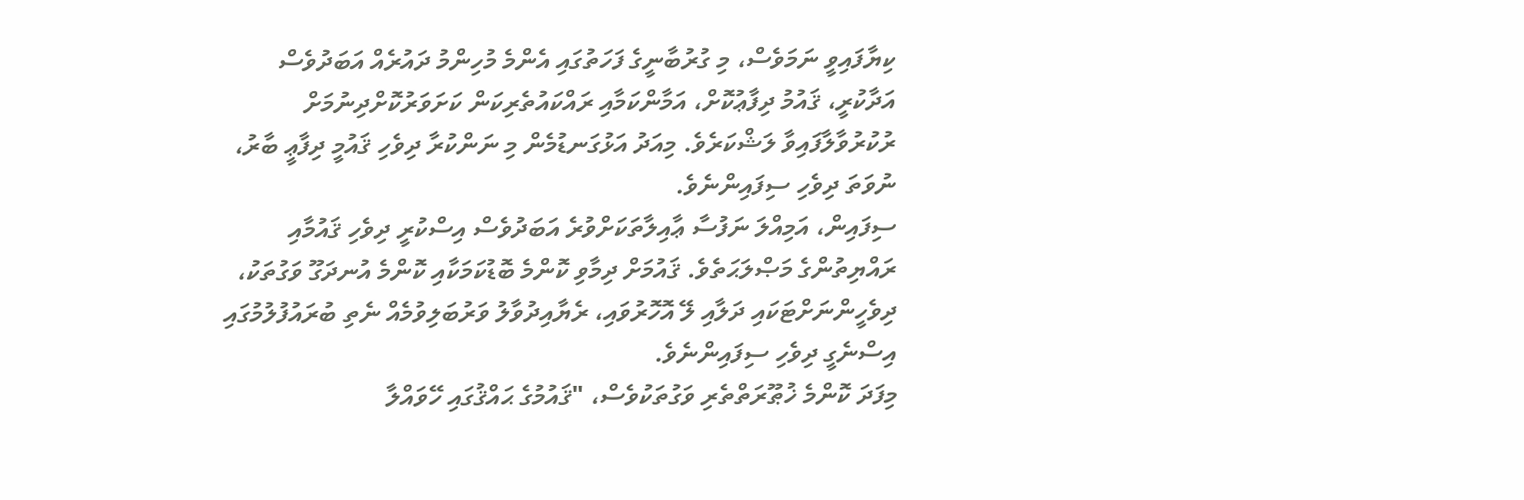ކިޔާފައިވީ ނަމަވެސް، މި ގުރުބާނީގެ ފަހަތުގައި އެންމެ މުހިންމު ދައުރެއް އަބަދުވެސް އަދާކުރީ، ޤައުމު ދިފާޢުކޮށް، އަމާންކަމާއި ރައްކައުތެރިކަން ކަށަވަރުކޮށްދިނުމަށް ރުކުރުވާލާފައިވާ ލަޝްކަރެވެ. މިއަދު އަޅުގަނޑުމެން މި ނަންކުރާ ދިވެހި ޤައުމީ ދިފާޢީ ބާރު، ނުވަތަ ދިވެހި ސިފައިންނެވެ.
ސިފައިން، އަމިއްލަ ނަފުސާ ޢާއިލާތަކަށްވުރެ އަބަދުވެސް އިސްކުރީ ދިވެހި ޤައުމާއި ރައްޔިތުންގެ މަޞްލަޙަތެވެ. ޤައުމަށް ދިމާވި ކޮންމެ ބޮޑުކަމަކާއި ކޮންމެ އުނދަގޫ ވަގުތަކު، ދިވެހީންނަށްޓަކައި ދަލާއި ލޭ އޮހޮރުވައި، ރެޔާއިދުވާލު ވަރުބަލިވުމެއް ނެތި ބުރައުފުލުމުގައި އިސްނެގީ ދިވެހި ސިފައިންނެވެ.
މިފަދަ ކޮންމެ ޚުޠޫރަތްތެރި ވަގުތަކުވެސް، "ޤައުމުގެ ޙައްޤުގައި ހޭވައްލާ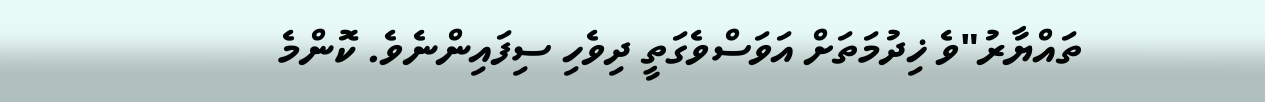ތައްޔާރު"ވެ ޚިދުމަތަށް އަވަސްވެގަތީ ދިވެހި ސިފައިންނެވެ. ކޮންމެ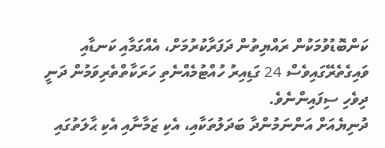ކަންބޮޑުވުމަކުން ރައްޔިތުން ދަފަރާކުރުމަށް، އެއްގަމާއި ކަނޑާއި ވައިގެތެރޭގައިވެސް 24 ގަޑިއިރު ހުއްޓުމެއްނެތި ހަރަކާތްތެރިވަމުން ދަނީ ދިވެހި ސިފައިންނެވެ.
ދުނިޔެއަށް އަންނަމުންދާ ބަދަލުތަކާއި، އެކި ޒަމާނާއި އެކި ޙާލަތުގައި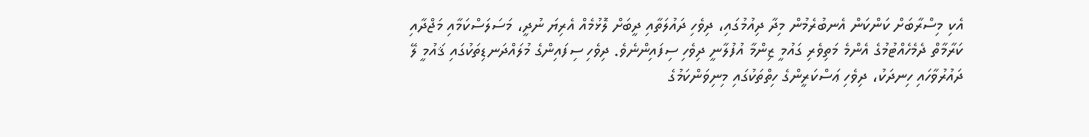އެކި މިސްރާބަށް ކަންކަން އެނބުރެމުން މިދާ ދިއުމުގައި، ދިވެހި ދައުލަތާއި ދީބަށް ލޮޅުމެއް އެރިޔަ ނުދީ، މަސަލަސްކަމާއި މަޖްދާއި ކަރާމާތް ދެމެހެއްޓުމުގެ އެންމެ މަތިވެރި ގައުމީ ޒިންމާ އުފުލާނީ ދިވެހި ސިފައިންނެވެ. ދިވެހި ސިފައިންގެ މުލައްދަނޑިތަކުގައި ޤައުމީ ލޭ ދައުރުވާހައި ހިނދަކު، ދިވެހި ޢަސްކަރީންގެ ހިތްތަކުގައި މިނިވަންކަމުގެ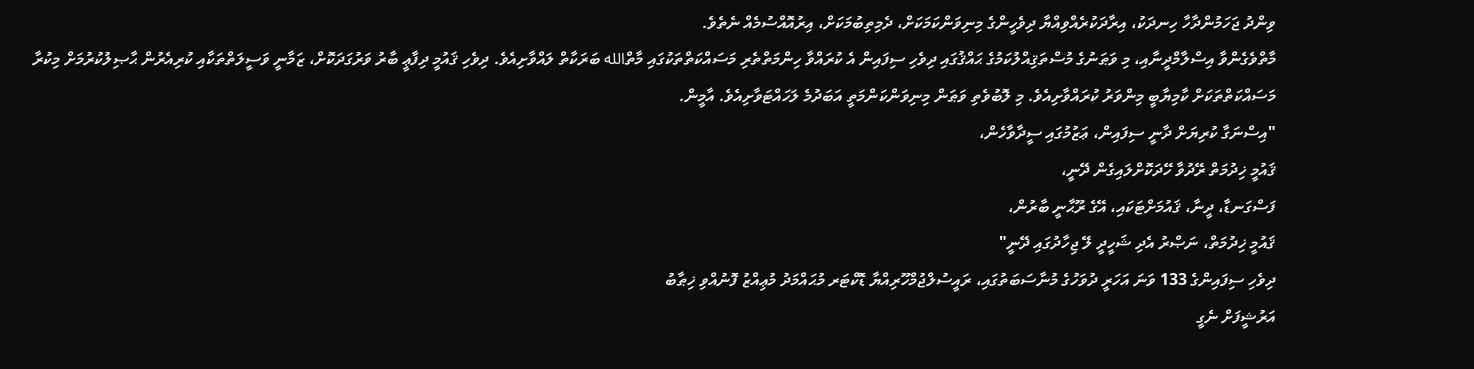ވިންދު ޖަހަމުންދާހާ ހިނދަކު، އިރާދަކުރެއްވިއްޔާ ދިވެހީންގެ މިނިވަންކަމަކަށް، ދެމިތިބުމަކަށް، އިރުއޮއްސުމެއް ނެތެވެ.
މާތްވެގެންވާ އިސްލާމްދީނާއި، މި ވަޠަނުގެ މުސްތަޤިއްލުކަމުގެ ޙައްޤުގައި ދިވެހި ސިފައިން އެ ކުރައްވާ ހިންމަތްތެރި މަސައްކަތްތަކުގައި މާތްالله ބަރަކާތް ލައްވާށިއެވެ. ދިވެހި ޤައުމީ ދިފާޢީ ބާރު ވަރުގަދަކޮށް، ޒަމާނީ ވަސީލަތްތަކާއި ކުރިއެރުން ޙާޞިލުކުރުމަށް މިކުރާ މަސައްކަތްތަކަށް ކާމިޔާބީ މިންވަރު ކުރައްވާށިއެވެ. މި ލޮބުވެތި ވަޠަން މިނިވަންކަންމަތީ އަބަދުމެ ލަހައްޓަވާށިއެވެ. އާމީން.
"އިސްނަގާ ކުރިޔަށް ދާނީ ސިފައިން، ޢަޒުމުގައި ސީދާވާހެން،
ޤައުމީ ޚިދުމަތް ރޭދުވާ ހޭދަކޮށްލައިގެން ދޭނީ،
ފަސްގަނޑާ، ދީނާ، ޤައުމަށްޓަކައި، އޭގެ ރޫޙާނީ ބާރުން،
ޤައުމީ ޚިދުމަތް، ނަޞްރު އެދި ޝަހީދީ ލޭ ޖިހާދުގައި ދޭނީ"
ދިވެހި ސިފައިންގެ 133 ވަނަ އަހަރީ ދުވަހުގެ މުނާސަބަތުގައި، ރައީސުލްޖުމްހޫރިއްޔާ ޑޮކްޓަރ މުޙައްމަދު މުޢިއްޒު ފޮނުއްވި ޚިޠާބު
އަރުޝީފަށް ނެގީ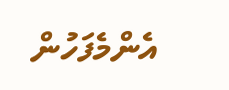އެންމެފަހުން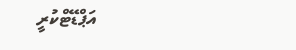އަޕްޑޭޓްކުރީ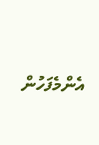އެންމެފަހުން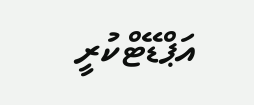އަޕްޑޭޓްކުރީ